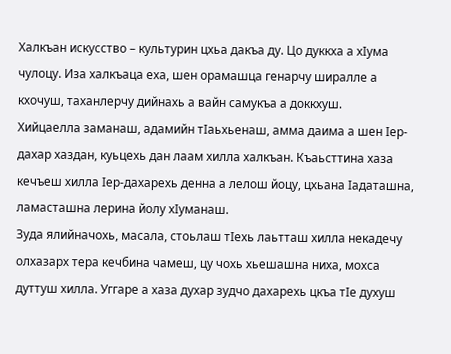Халкъан искусство – культурин цхьа дакъа ду. Цо дуккха а хIума чулоцу. Иза халкъаца еха, шен орамашца генарчу ширалле а кхочуш, таханлерчу дийнахь а вайн самукъа а доккхуш.
Хийцаелла заманаш, адамийн тIаьхьенаш, амма даима а шен Iер-дахар хаздан, куьцехь дан лаам хилла халкъан. Къаьсттина хаза кечъеш хилла Iер-дахарехь денна а лелош йоцу, цхьана Iадаташна, ламасташна лерина йолу хIуманаш.
Зуда ялийначохь, масала, стоьлаш тIехь лаьтташ хилла некадечу олхазарх тера кечбина чамеш, цу чохь хьешашна ниха, мохса дуттуш хилла. Уггаре а хаза духар зудчо дахарехь цкъа тIе духуш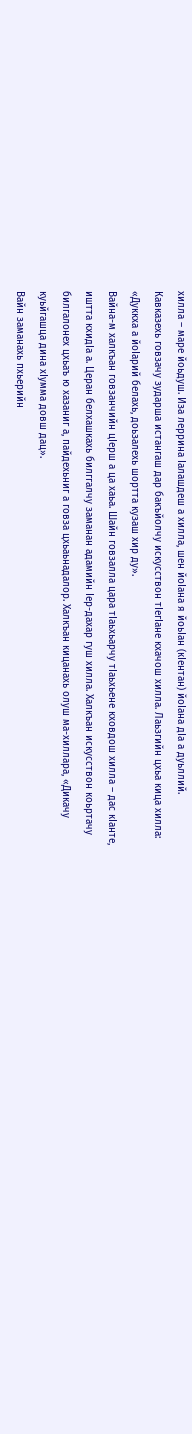хилла – маре йоьдуш. Иза леррина Iалашдеш а хилла, шен йоIана я йоьIан (кIентан) йоIана дIа а дуьллий.
Кавказехь говзачу зударша истангаш дар бакъйолчу искусствон тIегIане кхачош хилла. Лаьзгийн цхьа кица хилла: «Дуккха а йоIарий белахь, доьзалехь шортта кузаш хир ду».
Вайна-м халкъан говзанчийн цIерш а ца хаьа. Шайн говзалла цара тIаьхьарчу тIаьхьене кховдош хилла – дас кIанте, иштта кхидIа а. Церан белхашкахь билггалчу заманан адамийн Iер-дахар гуш хилла. Халкъан искусствон коьртачу билгалонех цхьаъ ю хазаниг а, пайдехьниг а говза цхьаьнадалор. Халкъан кицанахь олуш ма-хиллара, «Дикачу куьйгашца дина хIумма довш дац».
Вайн заманахь пхьерийн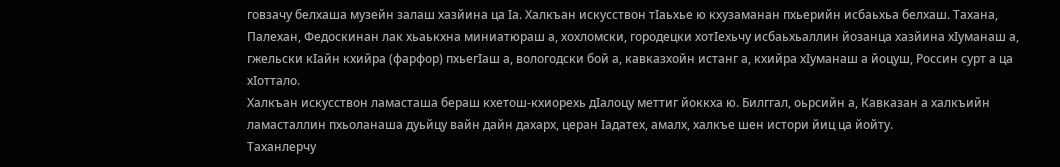говзачу белхаша музейн залаш хазйина ца Iа. Халкъан искусствон тIаьхье ю кхузаманан пхьерийн исбаьхьа белхаш. Тахана, Палехан, Федоскинан лак хьаькхна миниатюраш а, хохломски, городецки хотIехьчу исбаьхьаллин йозанца хазйина хIуманаш а, гжельски кIайн кхийра (фарфор) пхьегIаш а, вологодски бой а, кавказхойн истанг а, кхийра хIуманаш а йоцуш, Россин сурт а ца хIоттало.
Халкъан искусствон ламасташа бераш кхетош-кхиорехь дIалоцу меттиг йоккха ю. Билггал, оьрсийн а, Кавказан а халкъийн ламасталлин пхьоланаша дуьйцу вайн дайн дахарх, церан Iадатех, амалх, халкъе шен истори йиц ца йойту.
Таханлерчу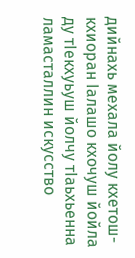дийнахь мехала йолу кхетош-кхиоран Iалашо кхочуш йойла ду тIекхуьуш йолчу тIаьхьенна ламасталлин искусство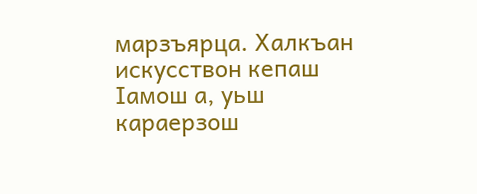марзъярца. Халкъан искусствон кепаш Iамош а, уьш караерзош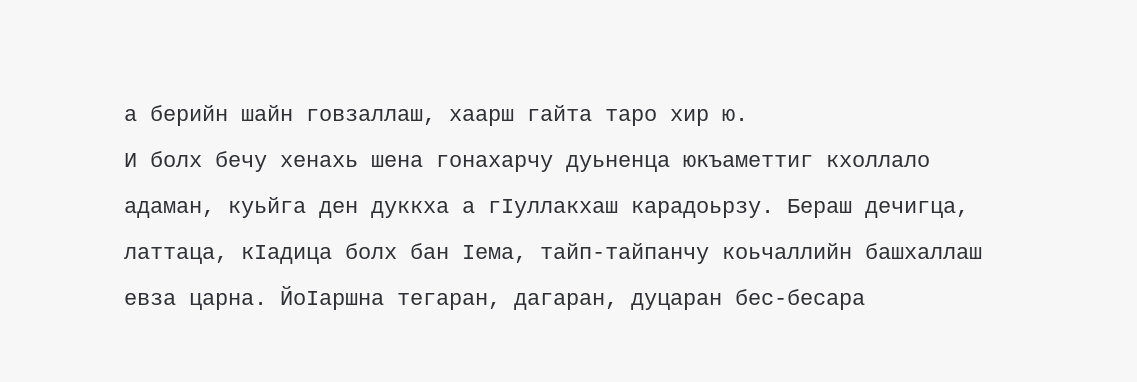а берийн шайн говзаллаш, хаарш гайта таро хир ю.
И болх бечу хенахь шена гонахарчу дуьненца юкъаметтиг кхоллало адаман, куьйга ден дуккха а гIуллакхаш карадоьрзу. Бераш дечигца, латтаца, кIадица болх бан Iема, тайп-тайпанчу коьчаллийн башхаллаш евза царна. ЙоIаршна тегаран, дагаран, дуцаран бес-бесара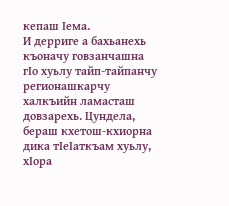кепаш Iема.
И дерриге а бахьанехь къоначу говзанчашна гIо хуьлу тайп-тайпанчу регионашкарчу халкъийн ламасташ довзарехь. Цундела, бераш кхетош-кхиорна дика тIеIаткъам хуьлу, хIора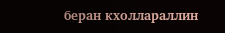беран кхоллараллин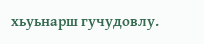хьуьнарш гучудовлу.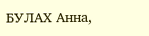БУЛАХ Анна,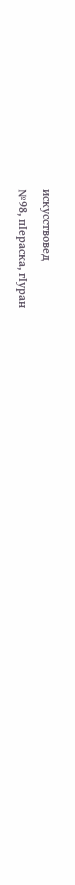искусствовед
№98, пIераска, гIуран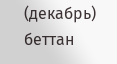(декабрь) беттан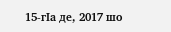15-гIа де, 2017 шо